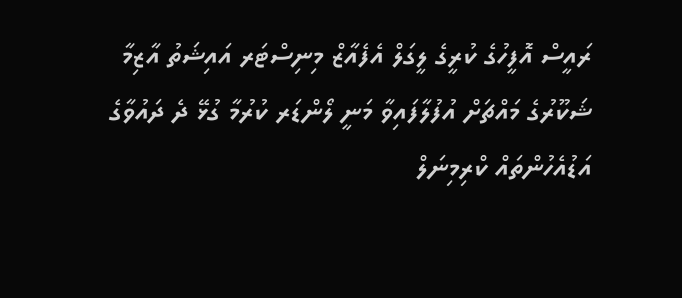ރައީސް އޮފީހުގެ ކުރީގެ ލީގަލް އެފެއާޒް މިނިސްޓަރ އައިޝަތު އާޒިމާ ޝަކޫރުގެ މައްޗަށް އުފުލާފައިވާ މަނީ ލޯންޑަރ ކުރުމާ ގުޅޭ ދެ ދައުވާގެ އަޑުއެހުންތައް ކްރިމިނަލް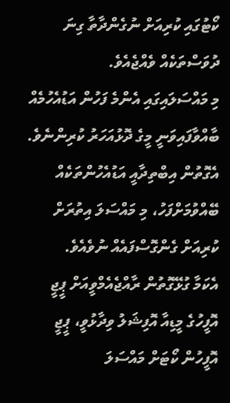ކޯޓުގައި ކުރިއަށް ނުގެންދާތާ ގިނަ ދުވަސްތަކެއް ވެއްޖެއެވެ.
މި މައްސަލައިގައި އެންމެ ފަހުން އަޑުއެހުމެއް ބާއްވާފައިވަނީ މީގެ ދޮޅުއަހަރު ކުރިންނެވެ. އެގޮތުން އިބްތިދާއީ އަޑުއެހުންތަކެއް ބޭއްވުމަށްފަހު، މި މައްސަލަ އިތުރަށް ކުރިއަށް ގެންގޮސްފައެއް ނުވެއެވެ.
އެކަމާ ގުޅޭގޮތުން ރާއްޖެއެމްވީއަށް ޕީޖީ އޮފީހުގެ މީޑިއާ އޮފިޝަލު ވިދާޅުވީ، ޕީޖީ އޮފީހުން ކޯޓަށް މައްސަލަ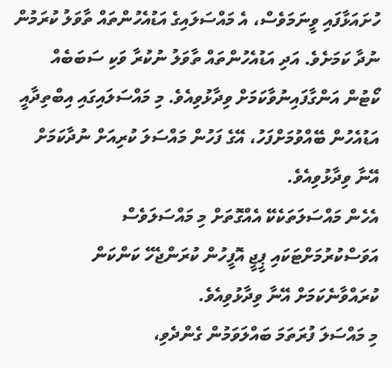ހުށައަޅާފައި ވީނަމަވެސް، އެ މައްސަލައިގެ އަޑުއެހުންތައް ތާވަލު ކުރަމުން ނުދާ ކަމަށެވެ. އަދި އަޑުއެހުންތައް ތާވަލު ނުކުރާ ވަކި ސަބަބެއް ކޯޓުން އަންގާފައިނުވާކަމަށް ވިދާޅުވިއެވެ. މި މައްސަލައިގައި އިބްތިދާއީ އަޑުއެހުން ބޭއްވުމަށްފަހު، އޭގެ ފަހުން މައްސަލަ ކުރިއަށް ނުދާކަމަށް އޭނާ ވިދާޅުވިއެވެ.
އެހެން މައްސަލަތަކެކޭ އެއްގޮތަށް މި މައްސަލަވެސް އަވަސްކުރުމަށްޓަކައި ޕީޖީ އޮފީހުން ކުރަންޖެހޭ ކަންކަން ކުރައްވާނެކަމަށް އޭނާ ވިދާޅުވިއެވެ.
މި މައްސަލަ ފުރަތަމަ ބައްލަވަމުން ގެންދެވި،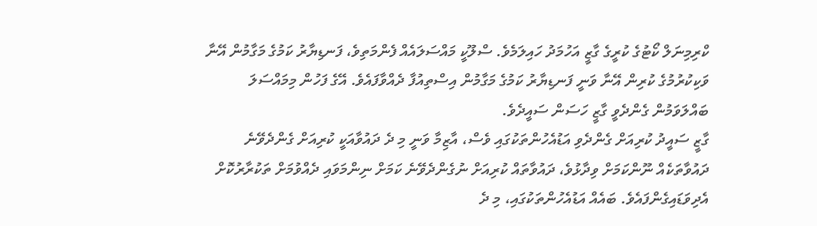ކްރިމިނަލް ކޯޓުގެ ކުރީގެ ގާޒީ އަހުމަދު ހައިލަމެވެ. ސްލޫކީ މައްސަލައެއް ފެންމަތިވެ، ފަނޑިޔާރު ކަމުގެ މަގާމުން އޭނާ ވަކިކުރުމުގެ ކުރިން އޭނާ ވަނީ ފަނޑިޔާރު ކަމުގެ މަގާމުން އިސްތިއުފާ ދެއްވާފައެވެ. އޭގެ ފަހުން މިމައްސަލަ ބައްލަވަމުން ގެންދެވީ ގާޒީ ހަސަން ސައީދެވެ.
ގާޒީ ސައީދު ކުރިއަށް ގެންދެވި އަޑުއެހުންތަކުގައި ވެސް، އާޒިމާ ވަނީ މި ދެ ދައުވާއަކީ ކުރިއަށް ގެންދެވޭނެ ދައުވާތަކެއް ނޫންކަމަށް ވިދާޅުވެ، ދައުވާތައް ކުރިއަށް ނުގެންދެވޭނެ ކަމަށް ނިންމަވައި ދެއްވުމަށް ތަކުރާރުކޮށް އެދިވަޑައިގެންފައެވެ. ބައެއް އަޑުއެހުންތަކުގައި، މި ދެ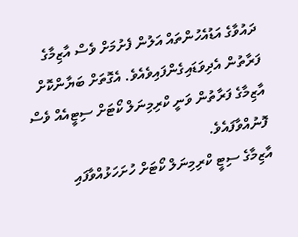ދައުވާގެ އަޑުއެހުންތައް އަލުން ފެށުމަށް ވެސް އާޒިމާގެ ފަރާތުން އެދިވަޑައިގެންފައިވެއެވެ. އެގޮތަށް ބަޔާންކޮށް އާޒިމާގެ ފަރާތުން ވަނީ ކްރިމިނަލް ކޯޓަށް ސިޓީއެއް ވެސް ފޮނުއްވާފައެވެ.
އާޒިމާގެ ސިޓީ ކްރިމިނަލް ކޯޓަށް ހުށަހަޅުއްވާފައި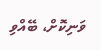ވަނިކޮށް، ބޭއްވި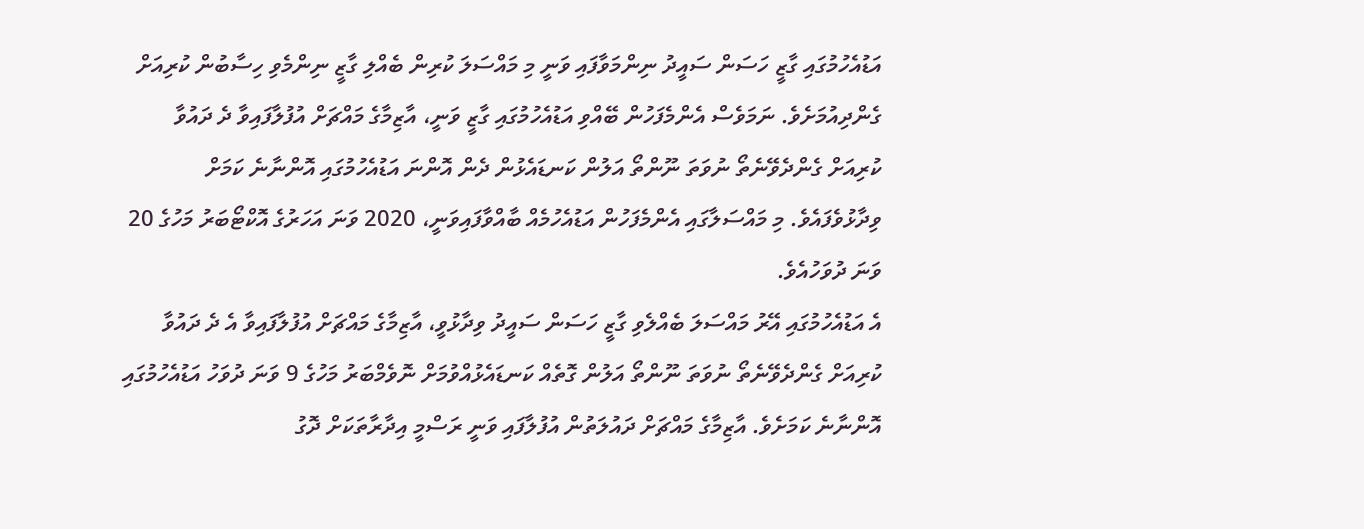އަޑުއެހުމުގައި ގާޒީ ހަސަން ސައީދު ނިންމަވާފައި ވަނީ މި މައްސަލަ ކުރިން ބެއްލި ގާޒީ ނިންމެވި ހިސާބުން ކުރިއަށް ގެންދިއުމަށެވެ. ނަމަވެސް އެންމެފަހުން ބޭއްވި އަޑުއެހުމުގައި ގާޒީ ވަނީ، އާޒިމާގެ މައްޗަށް އުފުލާފައިވާ ދެ ދައުވާ ކުރިއަށް ގެންދެވޭނެތޯ ނުވަތަ ނޫންތޯ އަލުން ކަނޑައެޅުން ދެން އޮންނަ އަޑުއެހުމުގައި އޮންނާނެ ކަމަށް ވިދާޅުވެފައެވެ. މި މައްސަލާގައި އެންމެފަހުން އަޑުއެހުމެއް ބާއްވާފައިވަނީ، 2020 ވަނަ އަހަރުގެ އޮކްޓޯބަރު މަހުގެ 20 ވަނަ ދުވަހުއެވެ.
އެ އަޑުއެހުމުގައި އޭރު މައްސަލަ ބެއްލެވި ގާޒީ ހަސަން ސައީދު ވިދާޅުވީ، އާޒިމާގެ މައްޗަށް އުފުލާފައިވާ އެ ދެ ދައުވާ ކުރިއަށް ގެންދެވޭނެތޯ ނުވަތަ ނޫންތޯ އަލުން ގޮތެއް ކަނޑައެޅުއްވުމަށް ނޮވެމްބަރު މަހުގެ 9 ވަނަ ދުވަހު އަޑުއެހުމުގައި އޮންނާނެ ކަމަށެވެ. އާޒިމާގެ މައްޗަށް ދައުލަތުން އުފުލާފައި ވަނީ ރަސްމީ އިދާރާތަކަށް ދޮގު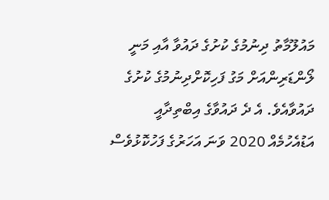މައުލޫމާތު ދިނުމުގެ ކުށުގެ ދައުވާ އާއި މަނީ ލޯންޑަރިންއަށް މަގު ފަހިކޮށްދިނުމުގެ ކުށުގެ ދައުވާއެވެ. އެ ދެ ދައުވާގެ އިބްތިދާއީ އަޑުއެހުމެއް 2020 ވަނަ އަހަރުގެ ފަހުކޮޅުވެސް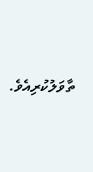ތާވަލުކުރިއެވެ.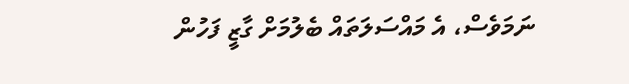ނަމަވެސް، އެ މައްސަލަތައް ބެލުމަށް ގާޒީ ފަހުން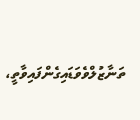ތަނާޒުލްވެވަޑައިގެންފައިވާތީ،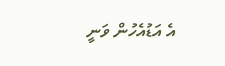އެ އަޑުއެހުން ވަނީ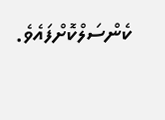ކެންސަލްކޮށްފައެވެ.